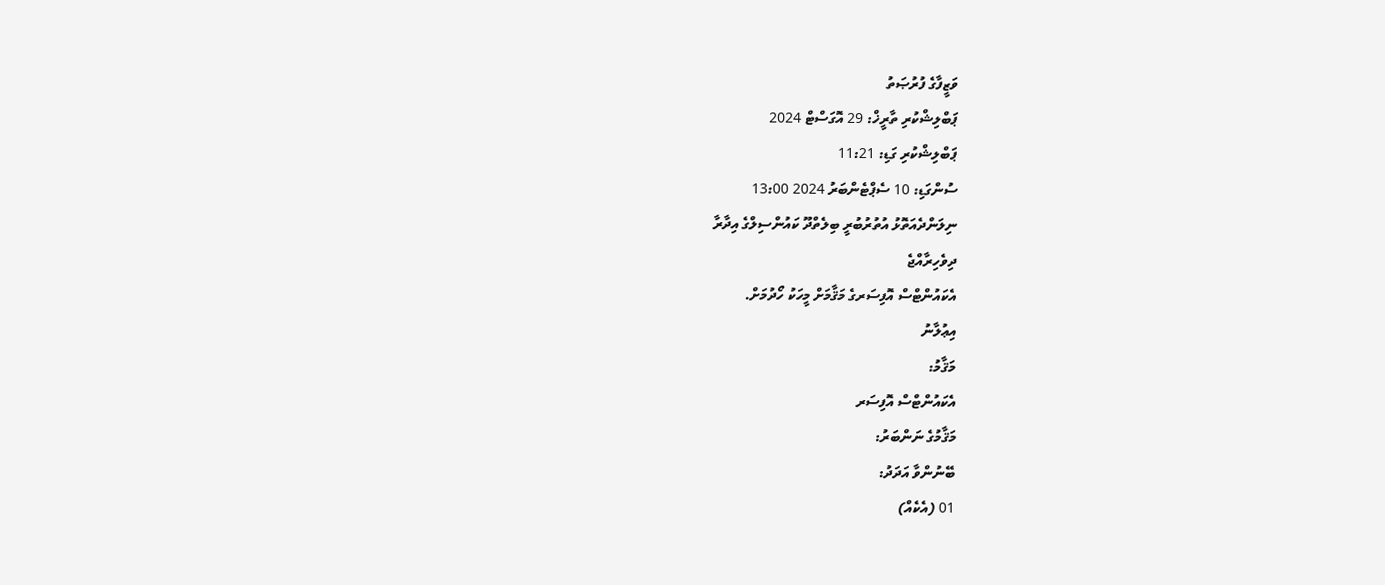ވަޒީފާގެ ފުރުޞަތު
ޕަބްލިޝްކުރި ތާރީޚް: 29 އޮގަސްޓް 2024
ޕަބްލިޝްކުރި ގަޑި: 11:21
ސުންގަޑި: 10 ސެޕްޓެންބަރު 2024 13:00
ނިލަންދެއަތޮޅު އުތުރުބުރީ ބިލެތްދޫ ކައުންސިލްގެ އިދާރާ
ދިވެހިރާއްޖެ
އެކައުންޓްސް އޮފިސަރގެ މަޤާމަށް މީހަކު ހޯދުމަށް.
އިޢުލާނު
މަޤާމު:
އެކައުންޓްސް އޮފިސަރ
މަޤާމުގެ ނަންބަރު:
ބޭނުންވާ އަދަދު:
01 (އެކެއް)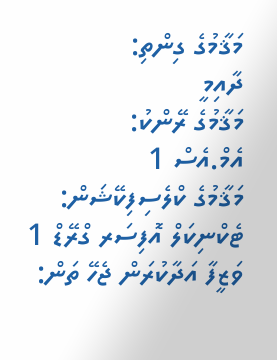މަޤާމުގެ ގިންތި:
ދާއިމީ
މަޤާމުގެ ރޭންކު:
އެމް.އެސް 1
މަޤާމުގެ ކްލެސިފިކޭޝަން:
ޓެކްނިކަލް އޮފިސަރ ގްރޭޑް 1
ވަޒީފާ އަދާކުރަން ޖެހޭ ތަން: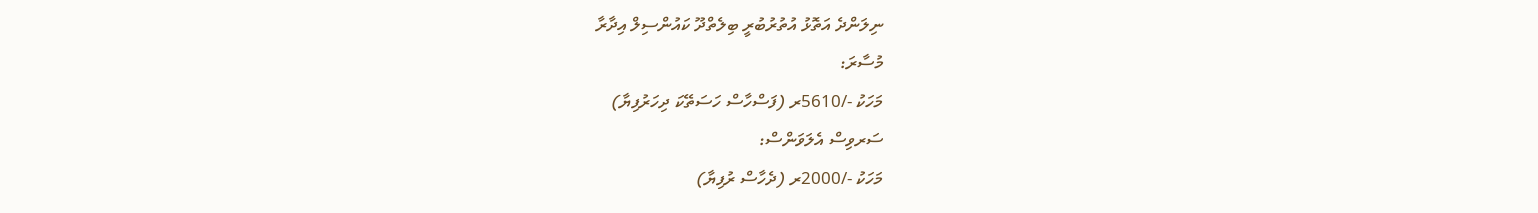ނިލަންދެ އަތޮޅު އުތުރުބުރީ ބިލެތްދޫ ކައުންސިލް އިދާރާ
މުސާރަ:
މަހަކު -/5610ރ (ފަސްހާސް ހަސަތޭކަ ދިހަރުފިޔާ)
ސަރވިސް އެލަވަންސް:
މަހަކު -/2000ރ (ދެހާސް ރުފިޔާ)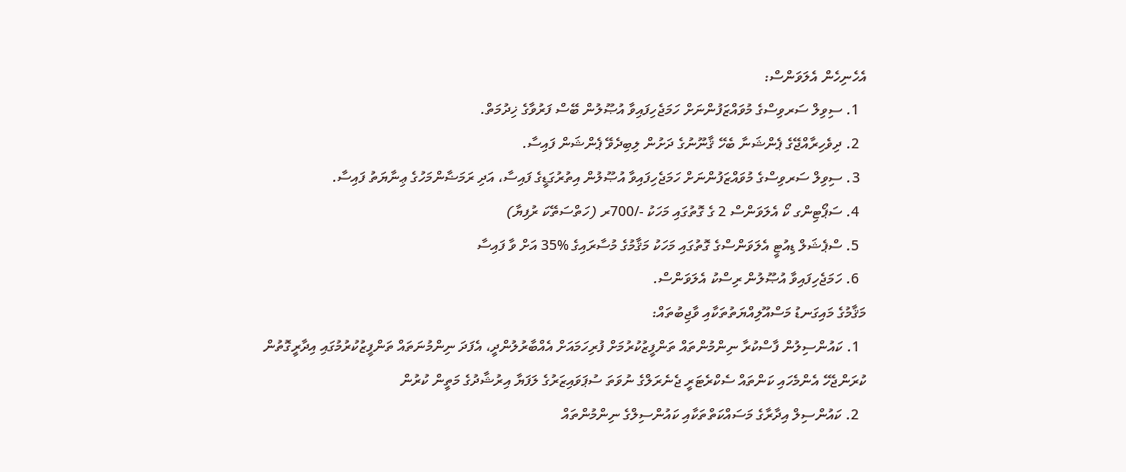އެހެނިހެން އެލަވަންސް:
  1. ސިވިލް ސަރވިސްގެ މުވައްޒަފުންނަށް ހަމަޖެހިފައިވާ އުޞޫލުން ބޭސް ފަރުވާގެ ޚިދުމަތް.
  2. ދިވެހިރާއްޖޭގެ ޕެންޝަނާ ބެހޭ ޤާނޫނުގެ ދަށުން ލިބިދެވޭ ޕެންޝަން ފައިސާ.
  3. ސިވިލް ސަރވިސްގެ މުވައްޒަފުންނަށް ހަމަޖެހިފައިވާ އުޞޫލުން އިތުރުގަޑީގެ ފައިސާ، އަދި ރަމަޟާންމަހުގެ ޢިނާޔަތު ފައިސާ.
  4. ސަޕޯޓިންގ ކޯ އެލަވަންސް 2 ގެ ގޮތުގައި މަހަކު -/700ރ (ހަތްސަތޭކަ ރުފިޔާ)
  5. ސްޕެޝަލް ޑިއުޓީ އެލަވަންސްގެ ގޮތުގައި މަހަކު މަޤާމުގެ މުސާރައިގެ %35 އަށް ވާ ފައިސާ
  6. ހަމަޖެހިފައިވާ އުޞޫލުން ރިސްކު އެލަވަންސް.
މަޤާމުގެ މައިގަނޑު މަސްއޫލިއްޔަތުތަކާއި ވާޖިބުތައް:
  1. ކައުންސިލުން ފާސްކުރާ ނިންމުންތައް ތަންފީޒުކުރުމަށް ފުރިހަމައަށް އެއްބާރުލުންދީ، އެފަދަ ނިންމުނަތައް ތަންފީޒުކުރުމުގައި އިދާރީގޮތުން ކުރަންޖެހޭ އެންމެހައި ކަންތައް ސެކްރެޓަރީ ޖެނެރަލްގެ ނުވަތަ ސުޕަވައިޒަރުގެ ލަފަޔާ އިރުޝާދުގެ މަތީން ކުރުން
  2. ކައުންސިލް އިދާރާގެ މަސައްކަތްތަކާއި ކައުންސިލްގެ ނިންމުންތައް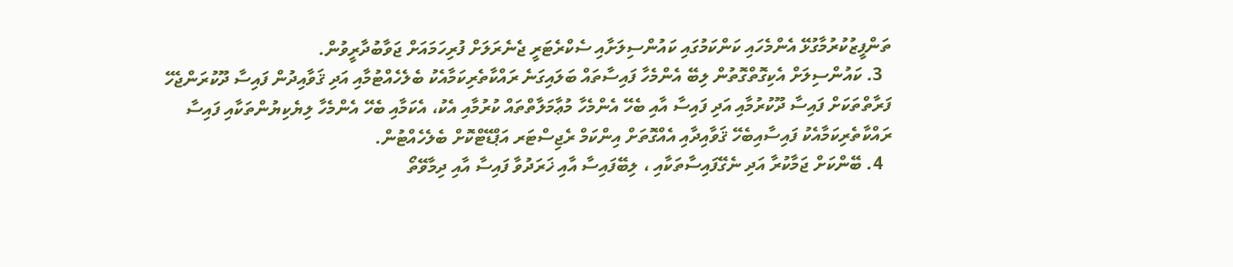ތަންފީޒުކުރުމާގުޅޭ އެންމެހައި ކަންކަމުގައި ކައުންސިލަށާއި ސެކްރެޓަރީ ޖެނެރަލަށް ފުރިހަމައަށް ޖަވާބުދާރީވުން.
  3. ކައުންސިލަށް އެކިގޮތްގޮތުން ލިބޭ އެންމެހާ ފައިސާތައް ބަލައިގަނެ ރައްކާތެރިކަމާއެކު ބެލެހެއްޓުމާއި އަދި ޤަވާއިދުން ފައިސާ ދޫކުރަންޖެހޭ ފަރާތްތަކަށް ފައިސާ ދޫކުރުމާއި އަދި ފައިސާ އާއި ބެހޭ އެންމެހާ މުޢާމަލާތްތައް ކުރުމާއި އެކު، އެކަމާއި ބެހޭ އެންމެހާ ލިޔެކިޔުންތަކާއި ފައިސާ ރައްކާތެރިކަމާއެކު ފައިސާއިބެހޭ ޤަވާއިދާއި އެއްގޮތަށް އިންކަމް ރެޖިސްޓަރ އަޕްޑޭޓްކޮށް ބެލެހެއްޓުން.
  4. ބޭންކަށް ޖަމާކުރާ އަދި ނެގޭފައިސާތަކާއި ، ލިބޭފައިސާ އާއި ޚަރަދުވާ ފައިސާ އާއި ދިމާވޭތޯ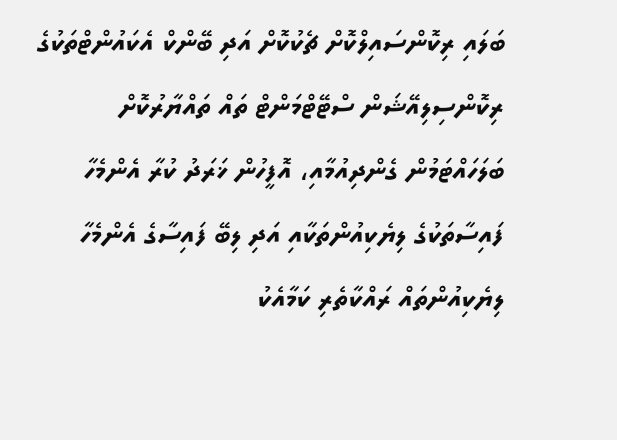ބަލައި ރިކޮންސައިލްކޮށް ޗެކުކޮށް އަދި ބޭންކް އެކައުންޓްތަކުގެ ރިކޮންސިލިއޭޝަން ސްޓޭޓްމަންޓް ތައް ތައްޔާރުކޮށް ބަލަހައްޓަމުން ގެންދިއުމާއި، އޮފީހުން ޚަރަދު ކުރާ އެންމެހާ ފައިސާތަކުގެ ލިޔެކިއުންތަކާއި އަދި ލިބޭ ފައިސާގެ އެންމެހާ ލިޔެކިއުންތައް ރައްކާތެރި ކަމާއެކު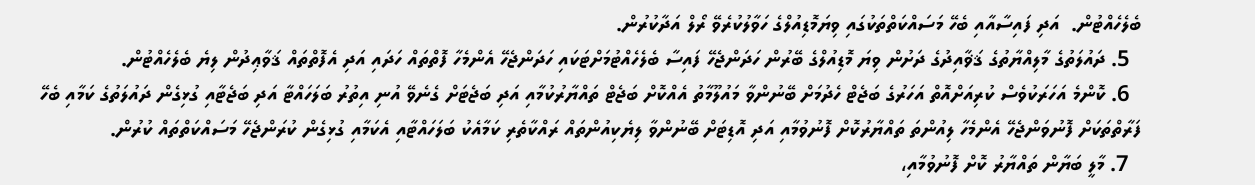ބެލެހެއްޓުން.  އަދި ފައިސާއާއި ބެހޭ މަސައްކަތްތަކުގައި ވިޔަމޮޑިއުލްގެ ހަވާލުކުރެވޭ ރޯލް އަދާކުރުން.
  5. ދައުލަތުގެ މާލިއްޔާތުގެ ޤަޥާއިދުގެ ދަށުން ވިޔަ މޮޑިއުލްގެ ބޭރުން ހަދަންޖެހޭ ފައިސާ ބެލެހެއްޓުމަށްޓަކައި ހަދަންޖެހޭ އެންމެހާ ފޮތްތައް ހަދައި އަދި އެފޮތްތައް ޤަވާޢިދުން ލިޔެ ބެލެހެއްޓުން.
  6. ކޮންމެ އަހަރަކުވެސް ކުރިއަށްއޮތް އަހަރުގެ ބަޖެޓް ހެދުމަށް ބޭނުންވާ މައުލޫމާތު އެއްކޮށް ބަޖެޓް ތައްޔާރުކުމާއި އަދި ބަޖެޓަށް ގެނެވޭ އުނި އިތުރު ބަލަހައްޓާ އަދި ބަޖެޓާއި ގުޅިގެން ދައުލަތުގެ ކަމާއި ބެހޭ ފަރާތްތަކަށް ފޮނުވަންޖެހޭ އެންމެހާ ލިއުންތަ ތައްޔާރުކޮށް ފޮނުވުމާއި އަދި އޮޑިޓަށް ބޭނުންވާ ލިޔެކިއުންތައް ރައްކާތެރި ކަމާއެކު ބަލަހައްޓާއި އެކަމާއި ގުޅިގެން ކުރަންޖެހޭ މަސައްކަތްތައް ކުރުން.
  7. މާލީ ބަޔާން ތައްޔާރު ކޮށް ފޮނުވުމާއި،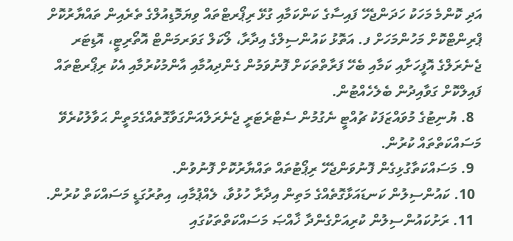އަދި ކޮންމެ މަހަކު ހަދަންޖެހޭ ފައިސާގެ ކަންކަމާއި ގުޅޭ ރިޕޯރޓްތައް ވިޔަމޮޑިއުލްގެ ތެރެއިން ތައްޔާރުކޮށް ޕްރިންޓްކޮށް މަހުންމަހަށް ފ. އަތޮޅު ކައުންސިލްގެ އިދާރާ، ލޯކަލް ގަވަރމަންޓް އޮތޯރިޓީ، އޮޑިޓަރ ޖެނެރަލްގެ އޮފީހަށާއި ކަމާއި ބެހޭ ފަރާތްތަކަށް ފޮނުވަމުން ގެންދިއުމާއި އާންމުކުރުމާއި އެކު ރިޕޯރޓްތައް ފައިލްކޮށް ގަވާއިދުން ބެލެހެއްޓުން.
  8. ޔުނިޓުގެ މުވައްޒަފަކު ޗުއްޓީ ނެގުމުން ސެޓްރެޓަރީ ޖެނެރަލްއަންގަވާގޮތެއްގެމަތީން ޙަވާލުކުރެވޭ މަސައްކަތްތައް ކުރުން.
  9. މަސައްކަތާގުޅިގެން ފޮނުވަންޖެހޭ ރިޕޯޓުތައް ތައްޔާރުކޮށް ފޮނުވުން.
  10. ކައުންސިލުން ކަނޑައަޅާގޮތެއްގެ މަތިން އިދާރާ ހުޅުވާ، ލެއްޕުމާއި، އިތުރުގަޑީ މަސައްކަތް ކުރުން.
  11. ރަށުކައުންސިލުން ކުރިއަށްގެންދާ ޚާއްޞަ މަސައްކަތްތަކުގައި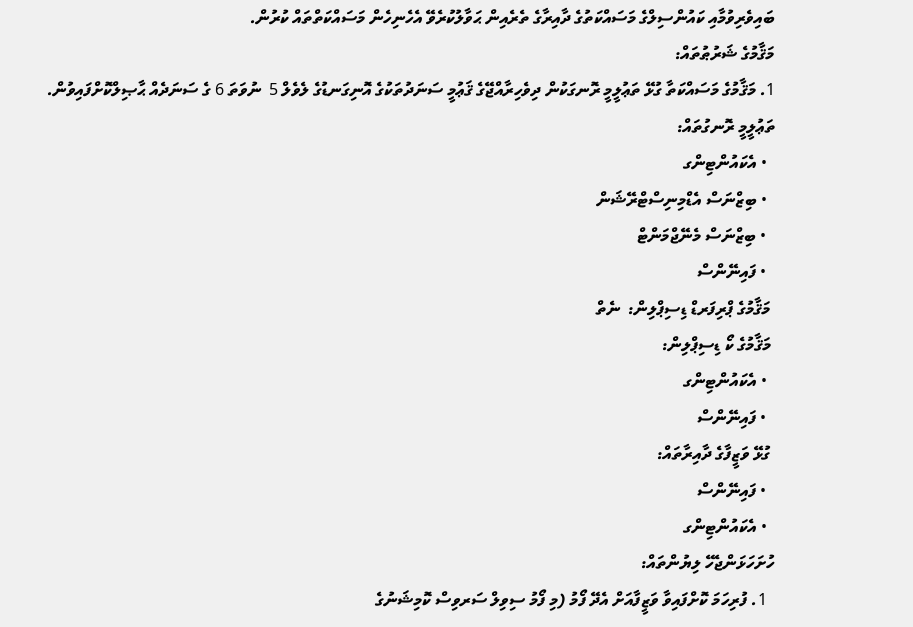ބައިވެރިވުމާއި ކައުންސިލްގެ މަސައްކަތުގެ ދާއިރާގެ ތެރެއިން ޙަވާލުކުރެވޭ އެހެނިހެން މަސައްކަތްތައް ކުރުން.
މަޤާމުގެ ޝަރުޠުތައް:
1. މަޤާމުގެ މަސައްކަތާ ގުޅޭ ތަޢުލީމީ ރޮނގަކުން ދިވެހިރާއްޖޭގެ ޤަޢުމީ ސަނަދުތަކުގެ އޮނިގަނޑުގެ ލެވެލް 5  ނުވަތަ 6 ގެ ސަނަދެއް ޙާޞިލްކޮށްފައިވުން.
ތަޢުލީމީ ރޮނގުތައް:
  • އެކައުންޓިންގ
  • ބިޒްނަސް އެޑްމިނިސްޓްރޭޝަން
  • ބިޒްނަސް މެނޭޖްމަންޓް
  • ފައިނޭންސް
 މަޤާމުގެ ޕްރިފަރޑް ޑިސިޕްލިން:  ނެތް
 މަޤާމުގެ ކޯ ޑިސިޕްލިން:
  • އެކައުންޓިންގ
  • ފައިނޭންސް
 ގުޅޭ ވަޒީފާގެ ދާއިރާތައް:
  • ފައިނޭންސް
  • އެކައުންޓިންގ
ހުށަހަޅަންޖެހޭ ލިޔުންތައް:
  1. ފުރިހަމަ ކޮށްފައިވާ ވަޒީފާއަށް އެދޭ ފޯމު (މި ފޯމު ސިވިލް ސަރވިސް ކޮމިޝަނުގެ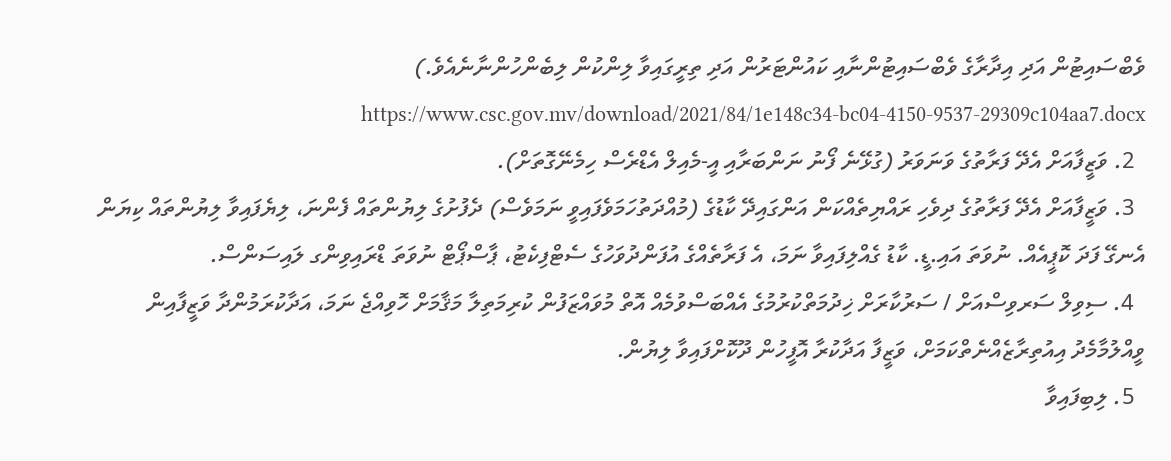ވެބްސައިޓުން އަދި އިދާރާގެ ވެބްސައިޓުންނާއި ކައުންޓަރުން އަދި ތިރީގައިވާ ލިންކުން ލިބެންހުންނާނެއެވެ.)  https://www.csc.gov.mv/download/2021/84/1e148c34-bc04-4150-9537-29309c104aa7.docx
  2. ވަޒީފާއަށް އެދޭ ފަރާތުގެ ވަނަވަރު (ގުޅޭނެ ފޯނު ނަންބަރާއި އީ-މެއިލް އެޑްރެސް ހިމެނޭގޮތަށް).
  3. ވަޒީފާއަށް އެދޭ ފަރާތުގެ ދިވެހި ރައްޔިތެއްކަން އަންގައިދޭ ކާޑުގެ (މުއްދަތުހަމަވެފައިވީ ނަމަވެސް) ދެފުށުގެ ލިޔުންތައް ފެންނަ، ލިޔެފައިވާ ލިޔުންތައް ކިޔަން އެނގޭ ފަދަ ކޮޕީއެއް. ނުވަތަ އައި.ޑީ. ކާޑު ގެއްލިފައިވާ ނަމަ، އެ ފަރާތެއްގެ އުފަންދުވަހުގެ ސެޓްފިކެޓު، ޕާސްޕޯޓް ނުވަތަ ޑްރައިވިންގ ލައިސަންސް.
  4. ސިވިލް ސަރވިސްއަށް / ސަރުކާރަށް ޚިދުމަތްކުރުމުގެ އެއްބަސްވުމެއް އޮތް މުވައްޒަފުން ކުރިމަތިލާ މަޤާމަށް ހޮވިއްޖެ ނަމަ، އަދާކުރަމުންދާ ވަޒީފާއިން ވީއްލުމާމެދު އިއުތިރާޒެއްނެތްކަމަށް، ވަޒީފާ އަދާކުރާ އޮފީހުން ދޫކޮށްފައިވާ ލިޔުން.
  5. ލިބިފައިވާ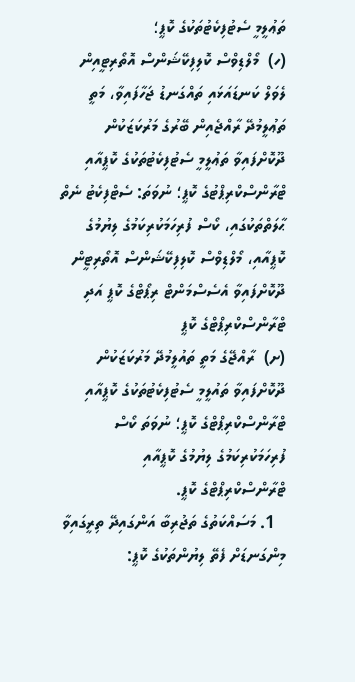ތަޢުލީމީ ސެޓުފިކެޓުތަކުގެ ކޮޕީ؛
(ހ)  މޯލްޑިވްސް ކޮލިފިކޭޝަންސް އޮތޯރިޓީއިން ލެވަލް ކަނޑައަޅައި ތައްގަނޑު ޖަހާފައިވާ، މަތީ ތަޢުލީމުދޭ ރާއްޖެއިން ބޭރުގެ މަރުކަޒަކުން ދޫކޮށްފައިވާ ތަޢުލީމީ ސެޓުފިކެޓުތަކުގެ ކޮޕީއާއި ޓްރާންސްކްރިޕްޓުގެ ކޮޕީ؛ ނުވަތަ: ސެޓްފިކެޓު ނެތް ޙާލަތްތަކުގައި، ކޯސް ފުރިހަމަކުރިކަމުގެ ލިޔުމުގެ ކޮޕީއާއި، މޯލްޑިވްސް ކޮލިފިކޭޝަންސް އޮތޯރިޓީން ދޫކޮށްފައިވާ އެސެސްމަންޓް ރިޕޯޓްގެ ކޮޕީ އަދި ޓްރާންސްކްރިޕްޓްގެ ކޮޕީ
(ށ)  ރާއްޖޭގެ މަތީ ތައުލީމުދޭ މަރުކަޒަކުން ދޫކޮށްފައިވާ ތައުލީމީ ސެޓުފިކެޓުތަކުގެ ކޮޕީއާއި ޓްރާންސްކްރިޕްޓްގެ ކޮޕީ؛ ނުވަތަ ކޯސް ފުރިހަމަކުރިކަމުގެ ލިޔުމުގެ ކޮޕީއާއި ޓްރާންސްކްރިޕްޓްގެ ކޮޕީ.
  1. މަސައްކަތުގެ ތަޖުރިބާ އަންގައިދޭ ތިރީގައިވާ މިންގަނޑަށް ފެތޭ ލިޔުންތަކުގެ ކޮޕީ: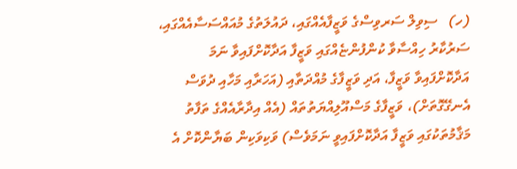(ހ)   ސިވިލް ސަރވިސްގެ ވަޒީފާއެއްގައި، ދައުލަތުގެ މުއައްސަސާއެއްގައި، ސަރުކާރު ހިއްސާވާ ކުންފުންޏެއްގައި ވަޒީފާ އަދާކޮށްފައިވާ ނަމަ އަދާކޮށްފައިވާ ވަޒީފާ، އަދި ވަޒީފާގެ މުއްދަތާއި (އަހަރާއި މަހާއި ދުވަސް އެނގޭގޮތަށް)، ވަޒީފާގެ މަސްއޫލިއްޔަތުތައް (އެއް އިދާރާއެއްގެ ތަފާތު މަޤާމުތަކުގައި ވަޒީފާ އަދާކޮށްފައިވީ ނަމަވެސް) ވަކިވަކިން ބަޔާންކޮށް އެ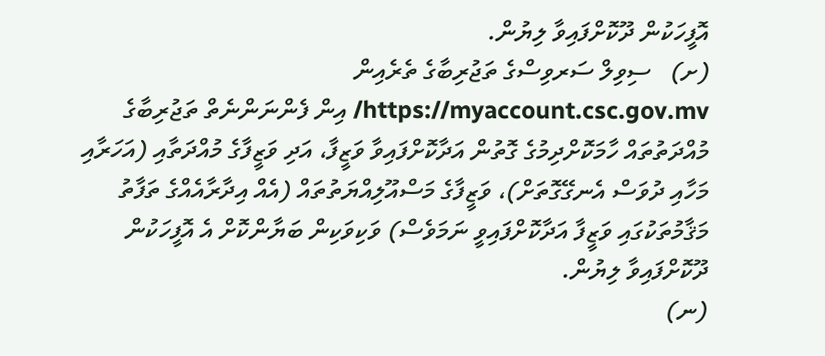އޮފީހަކުން ދޫކޮށްފައިވާ ލިޔުން.
(ށ)   ސިވިލް ސަރވިސްގެ ތަޖުރިބާގެ ތެރެއިން https://myaccount.csc.gov.mv/ އިން ފެންނަންނެތް ތަޖުރިބާގެ މުއްދަތުތައް ހާމަކޮށްދިމުގެ ގޮތުން އަދާކޮށްފައިވާ ވަޒީފާ، އަދި ވަޒީފާގެ މުއްދަތާއި (އަހަރާއި މަހާއި ދުވަސް އެނގޭގޮތަށް)، ވަޒީފާގެ މަސްއޫލިއްޔަތުތައް (އެއް އިދާރާއެއްގެ ތަފާތު މަޤާމުތަކުގައި ވަޒީފާ އަދާކޮށްފައިވީ ނަމަވެސް) ވަކިވަކިން ބަޔާންކޮށް އެ އޮފީހަކުން ދޫކޮށްފައިވާ ލިޔުން.
(ނ)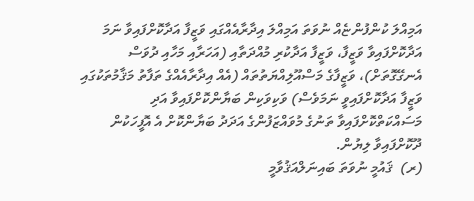އަމިއްލަ ކުންފުންޏެއް ނުވަތަ އަމިއްލަ އިދާރާއެއްގައި ވަޒީފާ އަދާކޮށްފައިވާ ނަމަ އަދާކޮށްފައިވާ ވަޒީފާ، ވަޒީފާ އަދާކުރި މުއްދަތާއި (އަހަރާއި މަހާއި ދުވަސް އެނގޭގޮތަށް)، ވަޒީފާގެ މަސްއޫލިއްޔަތުތައް (އެއް އިދާރާއެއްގެ ތަފާތު މަޤާމުތަކުގައި ވަޒީފާ އަދާކޮށްފައިވީ ނަމަވެސް) ވަކިވަކިން ބަޔާންކޮށްފައިވާ އަދި މަސައްކަތްކޮށްފައިވާ ތަނުގެ މުވައްޒަފުންގެ އަދަދު ބަޔާންކޮށް އެ އޮފީހަކުން ދޫކޮށްފައިވާ ލިޔުން.
(ރ)  ޤައުމީ ނުވަތަ ބައިނަލްއަޤުވާމީ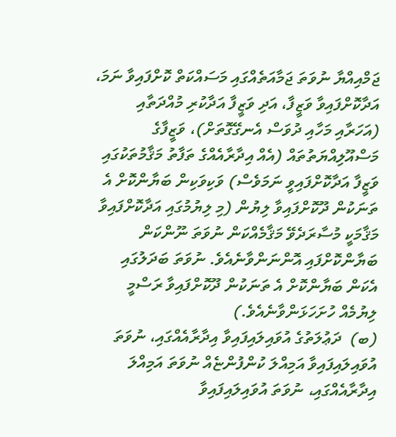ޖަމްއިއްޔާ ނުވަތަ ޖަމާއަތެއްގައި މަސައްކަތް ކޮށްފައިވާ ނަމަ، އަދާކޮށްފައިވާ ވަޒީފާ، އަދި ވަޒީފާ އަދާކުރި މުއްދަތާއި (އަހަރާއި މަހާއި ދުވަސް އެނގޭގޮތަށް)، ވަޒީފާގެ މަސްއޫލިއްޔަތުތައް (އެއް އިދާރާއެއްގެ ތަފާތު މަޤާމުތަކުގައި ވަޒީފާ އަދާކޮށްފައިވީ ނަމަވެސް) ވަކިވަކިން ބަޔާންކޮށް އެ ތަނަކުން ދޫކޮށްފައިވާ ލިޔުން (މި ލިޔުމުގައި އަދާކޮށްފައިވާ މަޤާމަކީ މުސާރަދެވޭ މަޤާމެއްކަން ނުވަތަ ނޫންކަން ބަޔާންކޮށްފައި އޮންނަންވާނެއެވެ. ނުވަތަ ބަދަލުގައި އެކަން ބަޔާންކޮށް އެ ތަނަކުން ދޫކޮށްފައިވާ ރަސްމީ ލިޔުމެއް ހުށަހަޅަންވާނެއެވެ.)
(ބ)  ދަޢުލަތުގެ އުވައިލައިފައިވާ އިދާރާއެއްގައި، ނުވަތަ އުވައިލައިފައިވާ އަމިއްލަ ކުންފުންޏެއް ނުވަތަ އަމިއްލަ އިދާރާއެއްގައި، ނުވަތަ އުވައިލައިފައިވާ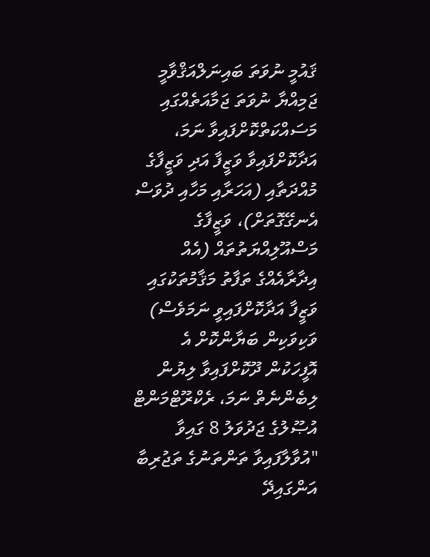ޤައުމީ ނުވަތަ ބައިނަލްއަޤްވާމީ ޖަމިއްޔާ ނުވަތަ ޖަމާއަތެއްގައި މަސައްކަތްކޮށްފައިވާ ނަމަ، އަދާކޮށްފައިވާ ވަޒީފާ އަދި ވަޒީފާގެ މުއްދަތާއި (އަހަރާއި މަހާއި ދުވަސް އެނގޭގޮތަށް)، ވަޒީފާގެ މަސްއޫލިއްޔަތުތައް (އެއް އިދާރާއެއްގެ ތަފާތު މަޤާމުތަކުގައި ވަޒީފާ އަދާކޮށްފައިވީ ނަމަވެސް) ވަކިވަކިން ބަޔާންކޮށް އެ އޮފީހަކުން ދޫކޮށްފައިވާ ލިޔުން ލިބެންނެތް ނަމަ، ރެކްރޫޓްމަންޓް އުޞޫލުގެ ޖަދުވަލު 8 ގައިވާ "އުވާލާފައިވާ ތަންތަނުގެ ތަޖުރިބާ އަންގައިދޭ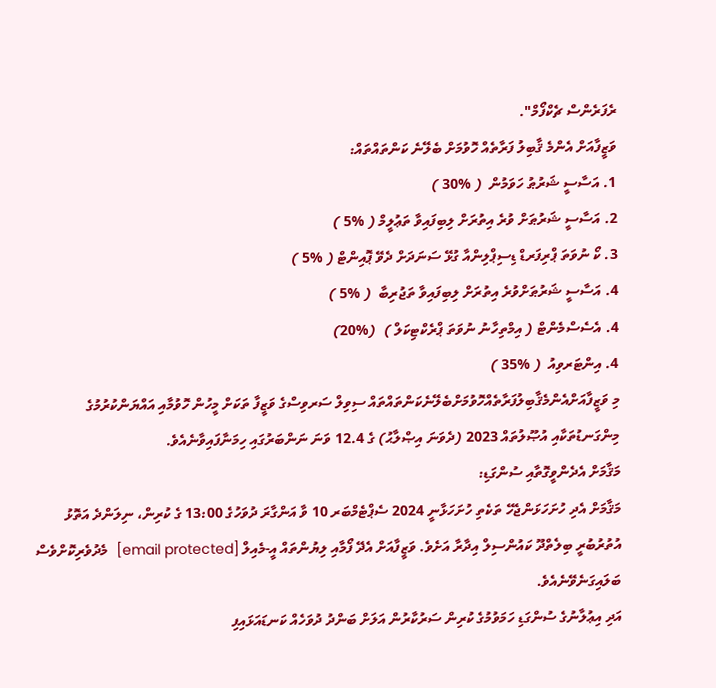ރެފަރެންސް ޗެކްފޯމް".
ވަޒީފާއަށް އެންމެ ޤާބިލު ފަރާތެއް ހޮވުމަށް ބެލޭނެ ކަންތައްތައް:
1. އަސާސީ ޝަރުޠު ހަވަމުން  ( %30 )
2. އަސާސީ ޝަރުޠަށް ވުރެ އިތުރަށް ލިބިފައިވާ ތަޢުލީމް ( %5 )
3. ކޯ ނުވަތަ ޕްރިފަރޑް ޑިސިޕްލިންއާ ގުޅޭ ސަނަދަށް ދެވޭ ޕޮއިންޓް ( %5 )
4. އަސާސީ ޝަރުޠަށްވުރެ އިތުރަށް ލިބިފައިވާ ތަޖުރިބާ  ( %5 )
4. އެސެސްމެންޓް ( އިމްތިހާނު ނުވަތަ ޕްރެކްޓިކަލް )  (%20)
4. އިންޓަރވިއު  ( %35 )
މި ވަޒީފާއަށްއެންމެޤާބިލުފަރާތެއްހޮވުމަށްބެލޭނެކަންތައްތައް ސިވިލް ސަރވިސްގެ ވަޒީފާ ތަކަށް މީހުން ހޮވުމާއި އައްޔަންކުރުމުގެ މިންގަނޑުތަކާއި އުޞޫލުތައް 2023 (ދެވަނަ އިޞްލާޙު) ގެ 12.4 ވަނަ ނަންބަރުގައި ހިމަނާފައިވާނެއެވެ.
މަޤާމަށް އެދެންވީގޮތާއި ސުންގަޑި:
މަޤާމަށް އެދި ހުށަހަޅަންޖެހޭ ތަކެތި ހުށަހަޅާނީ 2024 ސެޕްޓެމްބަރ 10 ވާ އަންގާރަ ދުވަހުގެ 13:00 ގެ ކުރިން، ނިލަންދެ އަތޮޅު އުތުރުބުރީ ބިލެތްދޫ ކައުންސިލް އިދާރާ އަށެވެ. ވަޒީފާއަށް އެދޭ ފޯމާއި ލިޔުންތައް އީ-މެއިލް [email protected]  މެދުވެރިކޮށްވެސް ބަލައިގަނެވޭނެއެވެ.
އަދި އިޢުލާނުގެ ސުންގަޑި ހަމަވުމުގެ ކުރިން ސަރުކާރުން އަލަށް ބަންދު ދުވަހެއް ކަނޑައަޅައިފި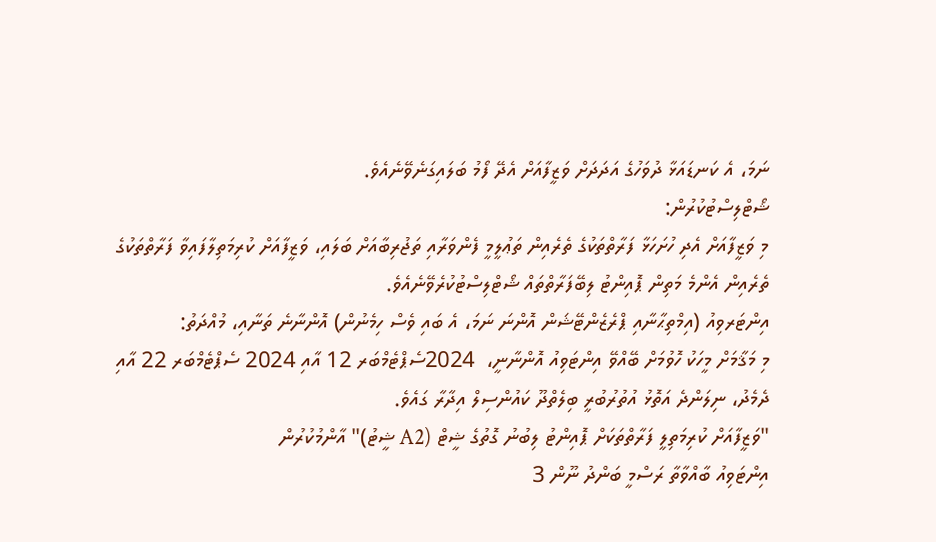ނަމަ، އެ ކަނޑައަޅާ ދުވަހުގެ އަދަދަށް ވަޒީފާއަށް އެދޭ ފޯމު ބަލައިގަނެވޭނެއެވެ.
ޝޯޓްލިސްޓުކުރުން:
މި ވަޒީފާއަށް އެދި ހުށަހަޅާ ފަރާތްތަކުގެ ތެރެއިން ތަޢުލީމީ ފެންވަރާއި ތަޖުރިބާއަށް ބަލައި، ވަޒީފާއަށް ކުރިމަތިލާފައިވާ ފަރާތްތަކުގެ ތެރެއިން އެންމެ މަތިން ޕޮއިންޓު ލިބޭފަރާތްތައް ޝޯޓްލިސްޓުކުރެވޭނެއެވެ.
އިންޓަރވިއު (އިމްތިޙާނާއި ޕްރެޒެންޓޭޝަން އޮންނަ ނަމަ، އެ ބައި ވެސް ހިމެނުން) އޮންނާނެ ތަނާއި، މުއްދަތު:
މި މަޤާމަށް މީހަކު ހޮވުމަށް ބޭއްވޭ އިންޓަވިއު އޮންނާނީ،  2024ސެޕްޓެމްބަރ 12 އާއި 2024 ސެޕްޓެމްބަރ 22 އާއި ދެމެދު، ނިލަންދެ އަތޮޅު އުތުރުބުރީ ބިލެތްދޫ ކައުންސިލް އިދާރާ ގައެވެ.
"ވަޒީފާއަށް ކުރިމަތިލީ ފަރާތްތަކަށް ޕޮއިންޓު ލިބުނު ގޮތުގެ ޝީޓް (A2 ޝީޓު)" އާންމުކުރުން
އިންޓަވިއު ބާއްވާތާ ރަސްމީ ބަންދު ނޫން 3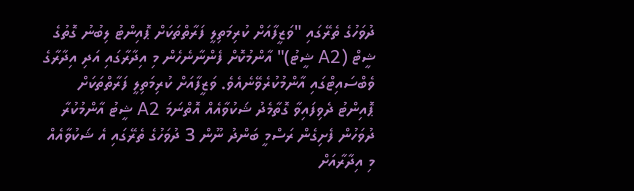ދުވަހުގެ ތެރޭގައި "ވަޒީފާއަށް ކުރިމަތިލީ ފަރާތްތަކަށް ޕޮއިންޓު ލިބުނު ގޮތުގެ ޝީޓް (A2 ޝީޓު)" އާންމުކޮށް ފެންނާނެހެން މި އިދާރާގައި އަދި އިދާރާގެ ވެބްސައިޓްގައި އާންމުކުރެވޭނެއެވެ. ވަޒީފާއަށް ކުރިމަތިލީ ފަރާތްތަކަށް ޕޮއިންޓު ދެވިފައިވާ ގޮތާމެދު ޝަކުވާއެއް އޮތްނަމަ A2 ޝީޓު އާންމުކުރާ ދުވަހުން ފެށިގެން ރަސްމީ ބަންދު ނޫން 3 ދުވަހުގެ ތެރޭގައި އެ ޝަކުވާއެއް މި އިދާރާއަށް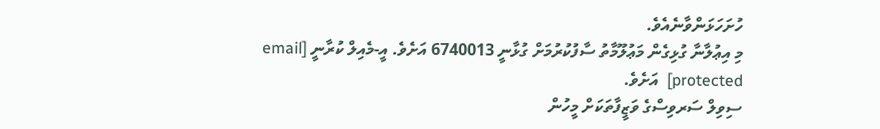ހުށަހަޅަންވާނެއެވެ.
މި އިޢުލާނާ ގުޅިގެން މަޢުލޫމާތު ސާފުކުރުމަށް ގުޅާނީ 6740013 އަށެވެ. އީ-މެއިލް ކުރާނީ [email protected]  އަށެވެ.
ސިވިލް ސަރވިސްގެ ވަޒީފާތަކަށް މީހުން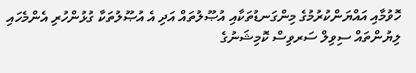ހޮވުމާއި އައްޔަންކުރުމުގެ މިންގަނޑުތަކާއި އުޞޫލުތައް އަދި އެ އުޞޫލުތަކާ ގުޅުންހުރި އެންމެހައި ލިޔުންތައް ސިވިލް ސަރވިސް ކޮމިޝަނުގެ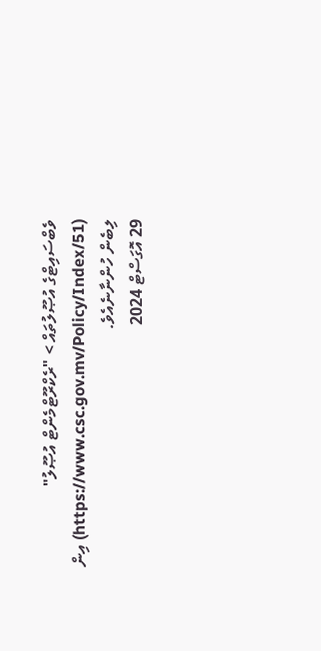ވެބްސައިޓްގެ އުޞޫލުތައް > "ރެކްރޫޓްމެންޓް އުޞޫލު" (https://www.csc.gov.mv/Policy/Index/51) އިން ލިބެން ހުންނާނެއެވެ.
29 އޮގަސްޓް 2024